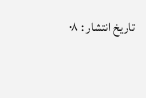تاریخ انتشار : ۰۸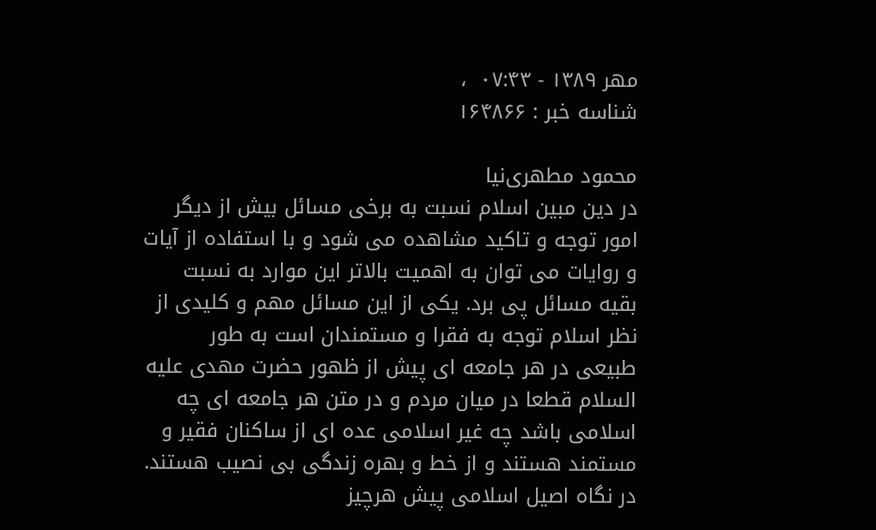مهر ۱۳۸۹ - ۰۷:۴۳  ،
شناسه خبر : ۱۶۴۸۶۶

محمود مطهری‌نیا
در دین مبین اسلام نسبت به برخی مسائل بیش از دیگر امور توجه و تاکید مشاهده می شود و با استفاده از آیات و روایات می توان به اهمیت بالاتر این موارد به نسبت بقیه مسائل پی برد. یکی از این مسائل مهم و کلیدی از نظر اسلام توجه به فقرا و مستمندان است به طور طبیعی در هر جامعه ای پیش از ظهور حضرت مهدی علیه السلام قطعا در میان مردم و در متن هر جامعه ای چه اسلامی باشد چه غیر اسلامی عده ای از ساکنان فقیر و مستمند هستند و از خط و بهره زندگی بی نصیب هستند.
در نگاه اصیل اسلامی پیش هرچیز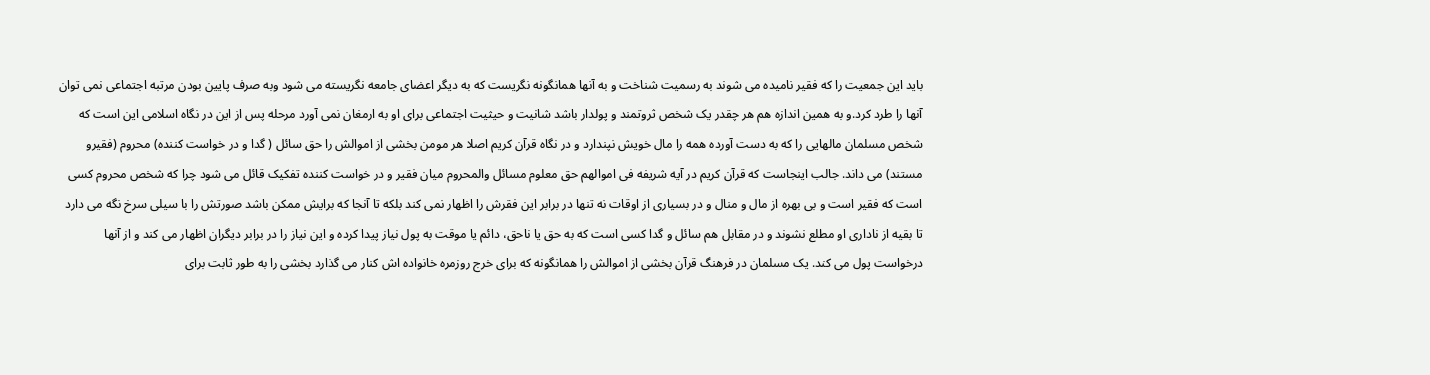باید این جمعیت را که فقیر نامیده می شوند به رسمیت شناخت و به آنها همانگونه نگریست که به دیگر اعضای جامعه نگریسته می شود وبه صرف پایین بودن مرتبه اجتماعی نمی توان آنها را طرد کرد.و به همین اندازه هم هر چقدر یک شخص ثروتمند و پولدار باشد شانیت و حیثیت اجتماعی برای او به ارمغان نمی آورد مرحله پس از این در نگاه اسلامی این است که شخص مسلمان مالهایی را که به دست آورده همه را مال خویش نپندارد و در نگاه قرآن کریم اصلا هر مومن بخشی از اموالش را حق سائل ( گدا و در خواست کننده) محروم (فقیرو مستند) می داند. جالب اینجاست که قرآن کریم در آیه شریفه فی اموالهم حق معلوم مسائل والمحروم میان فقیر و در خواست کننده تفکیک قائل می شود چرا که شخص محروم کسی است که فقیر است و بی بهره از مال و منال و در بسیاری از اوقات نه تنها در برابر این فقرش را اظهار نمی کند بلکه تا آنجا که برایش ممکن باشد صورتش را با سیلی سرخ نگه می دارد تا بقیه از ناداری او مطلع نشوند و در مقابل هم سائل و گدا کسی است که به حق یا ناحق، دائم یا موقت به پول نیاز پیدا کرده و این نیاز را در برابر دیگران اظهار می کند و از آنها درخواست پول می کند. یک مسلمان در فرهنگ قرآن بخشی از اموالش را همانگونه که برای خرج روزمره خانواده اش کنار می گذارد بخشی را به طور ثابت برای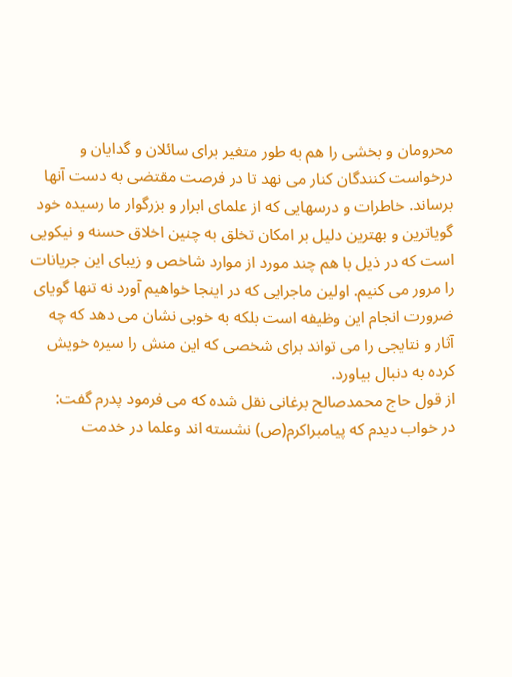محرومان و بخشی را هم به طور متغیر برای سائلان و گدایان و درخواست کنندگان کنار می نهد تا در فرصت مقتضی به دست آنها برساند. خاطرات و درسهایی که از علمای ابرار و بزرگوار ما رسیده خود گویاترین و بهترین دلیل بر امکان تخلق به چنین اخلاق حسنه و نیکویی است که در ذیل با هم چند مورد از موارد شاخص و زیبای این جریانات را مرور می کنیم. اولین ماجرایی که در اینجا خواهیم آورد نه تنها گویای ضرورت انجام این وظیفه است بلکه به خوبی نشان می دهد که چه آثار و نتایجی را می تواند برای شخصی که این منش را سیره خویش کرده به دنبال بیاورد.
از قول حاج محمدصالح برغانی نقل شده که می فرمود پدرم گفت:
در خواب دیدم که پیامبراکرم(ص) نشسته اند وعلما در خدمت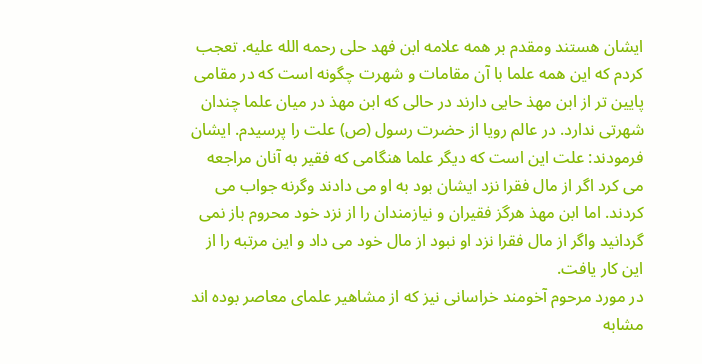ایشان هستند ومقدم بر همه علامه ابن فهد حلی رحمه الله علیه. تعجب کردم که این همه علما با آن مقامات و شهرت چگونه است که در مقامی پایین تر از ابن مهذ حایی دارند در حالی که ابن مهذ در میان علما چندان شهرتی ندارد. در عالم رویا از حضرت رسول (ص) علت را پرسیدم. ایشان فرمودند: علت این است که دیگر علما هنگامی که فقیر به آنان مراجعه می کرد اگر از مال فقرا نزد ایشان بود به او می دادند وگرنه جواب می کردند. اما ابن مهذ هرگز فقیران و نیازمندان را از نزد خود محروم باز نمی گردانید واگر از مال فقرا نزد او نبود از مال خود می داد و این مرتبه را از این کار یافت.
در مورد مرحوم آخومند خراسانی نیز که از مشاهیر علمای معاصر بوده اند مشابه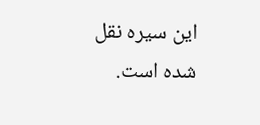این سیره نقل شده است.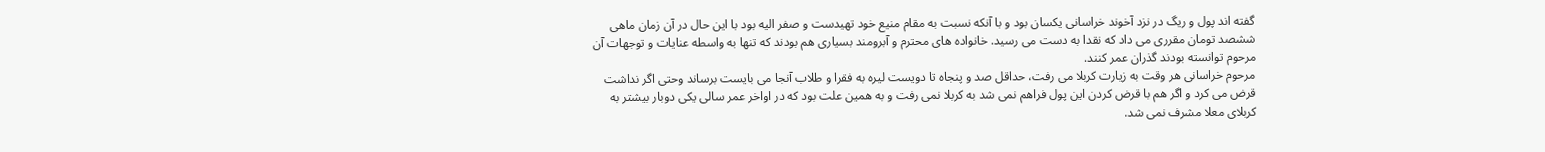گفته اند پول و ریگ در نزد آخوند خراسانی یکسان بود و با آنکه نسبت به مقام منیع خود تهیدست و صفر الیه بود با این حال در آن زمان ماهی ششصد تومان مقرری می داد که نقدا به دست می رسید. خانواده های محترم و آبرومند بسیاری هم بودند که تنها به واسطه عنایات و توجهات آن مرحوم توانسته بودند گذران عمر کنند.
مرحوم خراسانی هر وقت به زیارت کربلا می رفت، حداقل صد و پنجاه تا دویست لیره به فقرا و طلاب آنجا می بایست برساند وحتی اگر نداشت قرض می کرد و اگر هم با قرض کردن این پول فراهم نمی شد به کربلا نمی رفت و به همین علت بود که در اواخر عمر سالی یکی دوبار بیشتر به کربلای معلا مشرف نمی شد.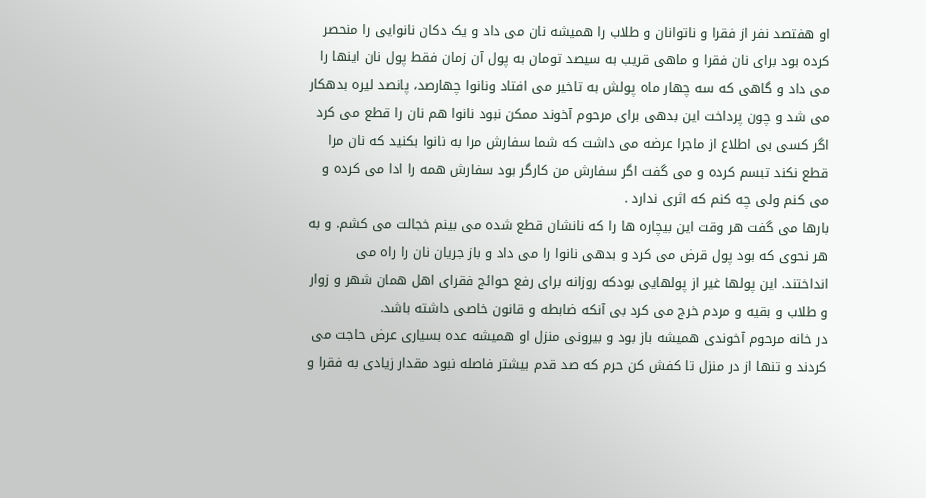او هفتصد نفر از فقرا و ناتوانان و طلاب را همیشه نان می داد و یک دکان نانوایی را منحصر کرده بود برای نان فقرا و ماهی قریب به سیصد تومان به پول آن زمان فقط پول نان اینها را می داد و گاهی که سه چهار ماه پولش به تاخیر می افتاد ونانوا چهارصد، پانصد لیره بدهکار می شد و چون پرداخت این بدهی برای مرحوم آخوند ممکن نبود نانوا هم نان را قطع می کرد اگر کسی بی اطلاع از ماجرا عرضه می داشت که شما سفارش مرا به نانوا بکنید که نان مرا قطع نکند تبسم کرده و می گفت اگر سفارش من کارگر بود سفارش همه را ادا می کرده و می کنم ولی چه کنم که اثری ندارد .
بارها می گفت هر وقت این بیچاره ها را که نانشان قطع شده می بینم خجالت می کشم. و به هر نحوی که بود پول قرض می کرد و بدهی نانوا را می داد و باز جریان نان را راه می انداختند. این پولها غیر از پولهایی بودکه روزانه برای رفع حوائج فقرای اهل همان شهر و زوار و طلاب و بقیه و مردم خرج می کرد بی آنکه ضابطه و قانون خاصی داشته باشد.
در خانه مرحوم آخوندی همیشه باز بود و بیرونی منزل او همیشه عده بسیاری عرض حاجت می کردند و تنها از در منزل تا کفش کن حرم که صد قدم بیشتر فاصله نبود مقدار زیادی به فقرا و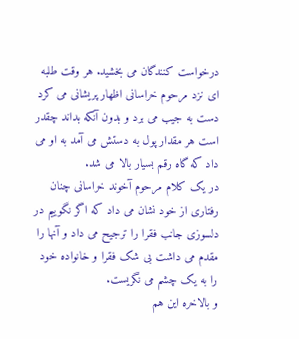درخواست کنندگان می بخشید. هر وقت طلبه ای نزد مرحوم خراسانی اظهار پریشانی می کرد دست به جیب می برد و بدون آنکه بداند چقدر است هر مقدار پول به دستش می آمد به او می داد که گاه رقم بسیار بالا می شد.
در یک کلام مرحوم آخوند خراسانی چنان رفتاری از خود نشان می داد که اگر نگوییم در دلسوزی جانب فقرا را ترجیح می داد و آنها را مقدم می داشت بی شک فقرا و خانواده خود را به یک چشم می نگریست.
و بالاخره این هم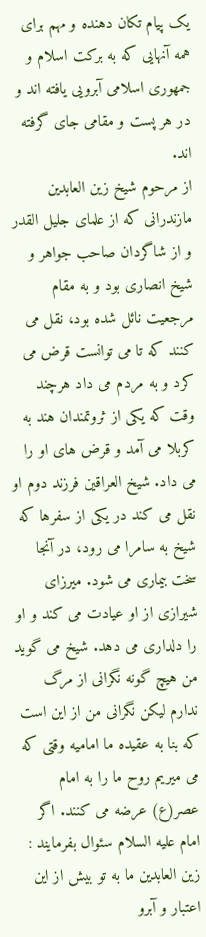یک پیام تکان دهنده و مهم برای همه آنهایی که به برکت اسلام و جمهوری اسلامی آبرویی یافته اند و در هر پست و مقامی جای گرفته اند.
از مرحوم شیخ زین العابدین مازندرانی که از علمای جلیل القدر و از شاگردان صاحب جواهر و شیخ انصاری بود و به مقام مرجعیت نائل شده بود، نقل می کنند که تا می توانست قرض می کرد و به مردم می داد هرچند وقت که یکی از ثروتمندان هند به کربلا می آمد و قرض های او را می داد. شیخ العراقین فرزند دوم او نقل می کند در یکی از سفرها که شیخ به سامرا می رود، در آنجا سخت بیماری می شود. میرزای شیرازی از او عیادت می کند و او را دلداری می دهد. شیخ می گوید من هیچ گونه نگرانی از مرگ ندارم لیکن نگرانی من از این است که بنا به عقیده ما امامیه وقتی که می میریم روح ما را به امام عصر(ع) عرضه می کنند. اگر امام علیه السلام سئوال بفرمایند : زین العابدین ما به تو بیش از این اعتبار و آبرو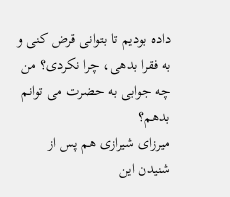داده بودیم تا بتوانی قرض کنی و به فقرا بدهی، چرا نکردی؟ من چه جوابی به حضرت می توانم بدهم؟
میرزای شیرازی هم پس از شنیدن این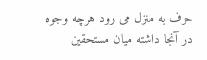حرف به منزل می رود هرچه وجوه در آنجا داشته میان مستحقین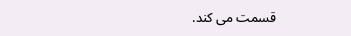قسمت می کند.